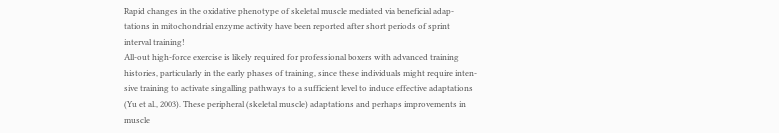Rapid changes in the oxidative phenotype of skeletal muscle mediated via beneficial adap-
tations in mitochondrial enzyme activity have been reported after short periods of sprint
interval training!
All-out high-force exercise is likely required for professional boxers with advanced training
histories, particularly in the early phases of training, since these individuals might require inten-
sive training to activate singalling pathways to a sufficient level to induce effective adaptations
(Yu et al., 2003). These peripheral (skeletal muscle) adaptations and perhaps improvements in
muscle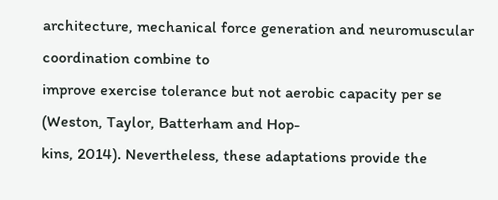architecture, mechanical force generation and neuromuscular coordination combine to
improve exercise tolerance but not aerobic capacity per se (Weston, Taylor, Batterham and Hop-
kins, 2014). Nevertheless, these adaptations provide the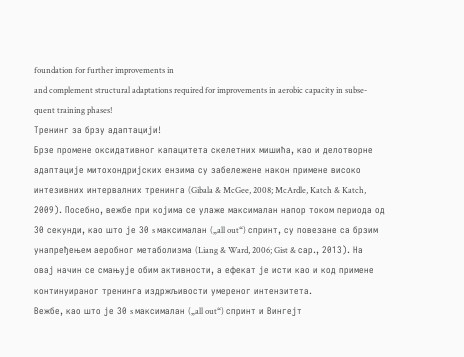foundation for further improvements in
and complement structural adaptations required for improvements in aerobic capacity in subse-
quent training phases!
Тренинг за брзу адаптацији!
Брзе промене оксидативног капацитета скелетних мишића, као и делотворне адаптације митохондријских ензима су забележене након примене високо интезивних интервалних тренинга (Gibala & McGee, 2008; McArdle, Katch & Katch, 2009). Посебно, вежбе при којима се улаже максималан напор током периода од 30 секунди, као што је 30 s максималан („all out“) спринт, су повезане са брзим унапређењем аеробног метаболизма (Liang & Ward, 2006; Gist & сар., 2013). На овај начин се смањује обим активности, а ефекат је исти као и код примене континуираног тренинга издржљивости умереног интензитета.
Вежбе, као што је 30 s максималан („all out“) спринт и Вингејт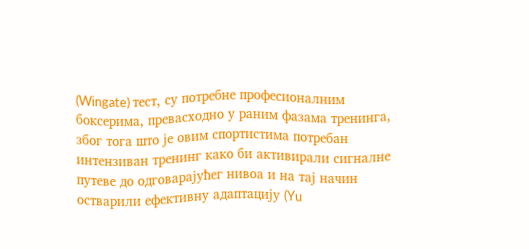(Wingate) тест, су потребне професионалним боксерима, превасходно у раним фазама тренинга, због тога што је овим спортистима потребан интензиван тренинг како би активирали сигналне путеве до одговарајућег нивоа и на тај начин остварили ефективну адаптацију (Yu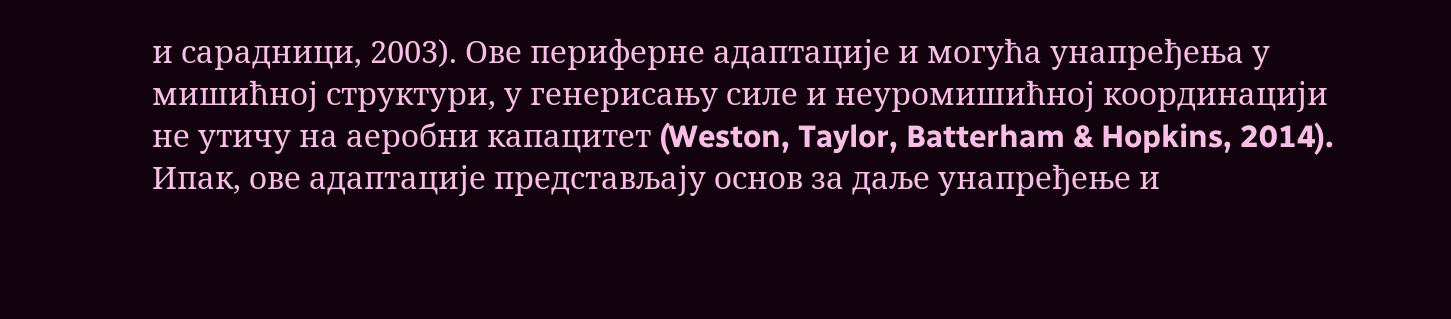и сарадници, 2003). Ове периферне адаптације и могућа унапређења у мишићној структури, у генерисању силе и неуромишићној координацији не утичу на аеробни капацитет (Weston, Taylor, Batterham & Hopkins, 2014). Ипак, ове адаптације представљају основ за даље унапређење и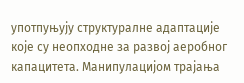употпуњују структуралне адаптације које су неопходне за развој аеробног капацитета. Манипулацијом трајања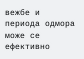вежбе и периода одмора може се ефективно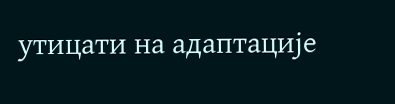утицати на адаптације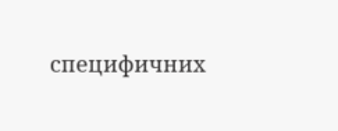специфичних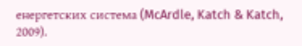енергетских система (McArdle, Katch & Katch, 2009).